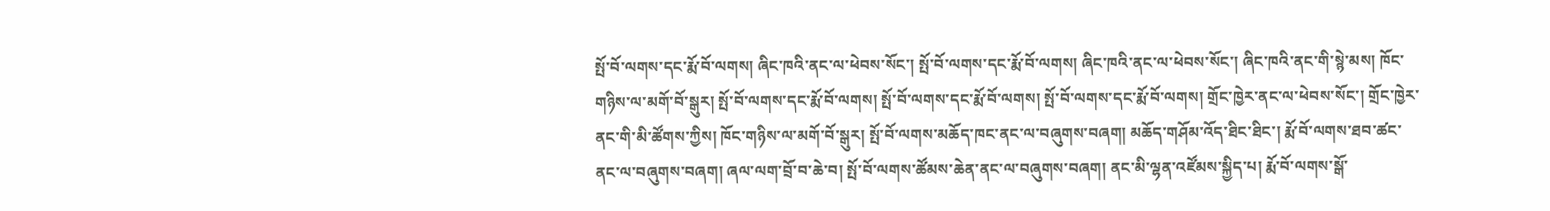སྤོ་བོ་ལགས་དང་རྨོ་བོ་ལགས། ཞིང་ཁའི་ནང་ལ་ཕེབས་སོང་། སྤོ་བོ་ལགས་དང་རྨོ་བོ་ལགས། ཞིང་ཁའི་ནང་ལ་ཕེབས་སོང་། ཞིང་ཁའི་ནང་གི་སྙེ་མས། ཁོང་གཉིས་ལ་མགོ་བོ་སྒུར། སྤོ་བོ་ལགས་དང་རྨོ་བོ་ལགས། སྤོ་བོ་ལགས་དང་རྨོ་བོ་ལགས། སྤོ་བོ་ལགས་དང་རྨོ་བོ་ལགས། གྲོང་ཁྱེར་ནང་ལ་ཕེབས་སོང་། གྲོང་ཁྱེར་ནང་གི་མི་ཚོགས་ཀྱིས། ཁོང་གཉིས་ལ་མགོ་བོ་སྒུར། སྤོ་བོ་ལགས་མཆོད་ཁང་ནང་ལ་བཞུགས་བཞག། མཆོད་གཤོམ་འོད་ཐིང་ཐིང་། རྨོ་བོ་ལགས་ཐབ་ཚང་ནང་ལ་བཞུགས་བཞག། ཞལ་ལག་བྲོ་བ་ཆེ་བ། སྤོ་བོ་ལགས་ཚོམས་ཆེན་ནང་ལ་བཞུགས་བཞག། ནང་མི་ལྷན་འཛོམས་སྐྱིད་པ། རྨོ་བོ་ལགས་སྒོ་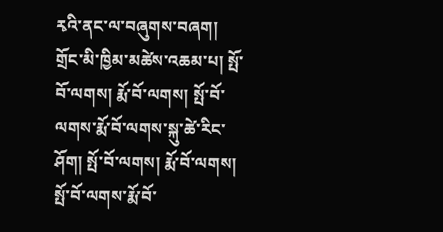རྭའི་ནང་ལ་བཞུགས་བཞག། གྲོང་མི་ཁྱིམ་མཚེས་འཆམ་པ། སྤོ་བོ་ལགས། རྨོ་བོ་ལགས། སྤོ་བོ་ལགས་རྨོ་བོ་ལགས་སྐུ་ཚེ་རིང་ཤོག། སྤོ་བོ་ལགས། རྨོ་བོ་ལགས། སྤོ་བོ་ལགས་རྨོ་བོ་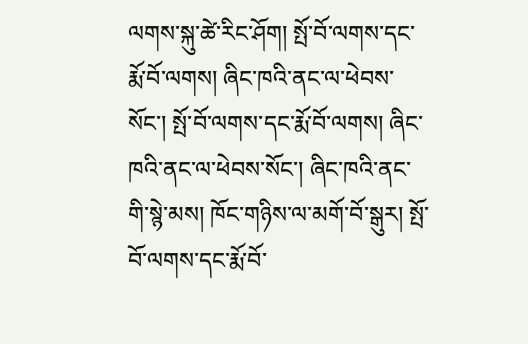ལགས་སྐུ་ཚེ་རིང་ཤོག། སྤོ་བོ་ལགས་དང་རྨོ་བོ་ལགས། ཞིང་ཁའི་ནང་ལ་ཕེབས་སོང་། སྤོ་བོ་ལགས་དང་རྨོ་བོ་ལགས། ཞིང་ཁའི་ནང་ལ་ཕེབས་སོང་། ཞིང་ཁའི་ནང་གི་སྙེ་མས། ཁོང་གཉིས་ལ་མགོ་བོ་སྒུར། སྤོ་བོ་ལགས་དང་རྨོ་བོ་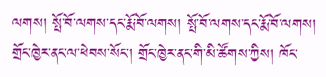ལགས། སྤོ་བོ་ལགས་དང་རྨོ་བོ་ལགས། སྤོ་བོ་ལགས་དང་རྨོ་བོ་ལགས། གྲོང་ཁྱེར་ནང་ལ་ཕེབས་སོང་། གྲོང་ཁྱེར་ནང་གི་མི་ཚོགས་ཀྱིས། ཁོང་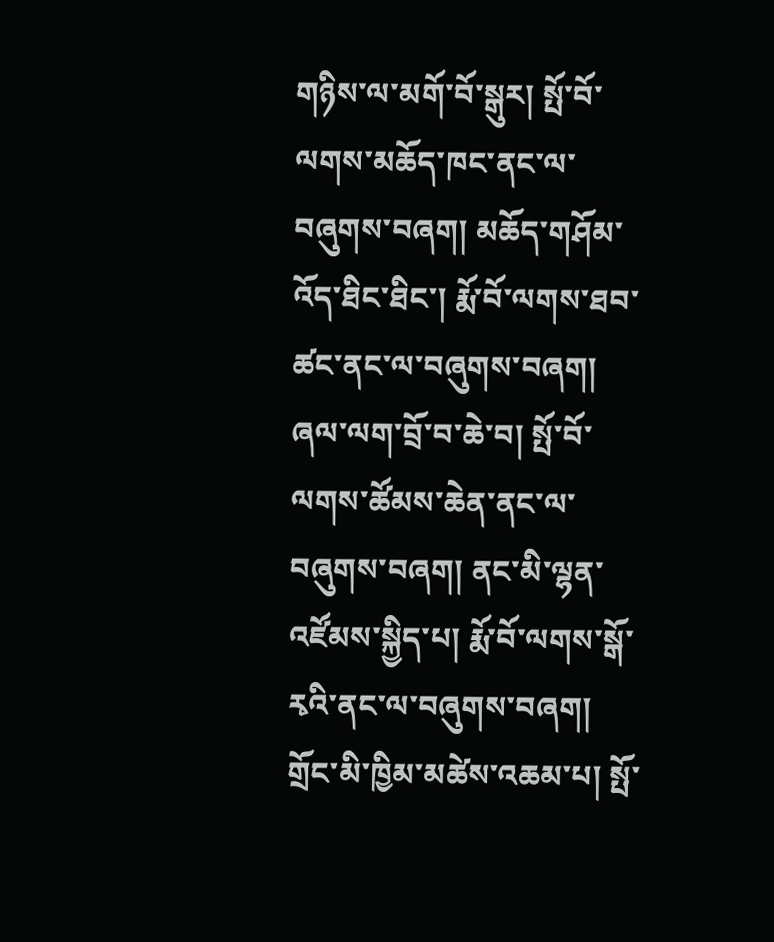གཉིས་ལ་མགོ་བོ་སྒུར། སྤོ་བོ་ལགས་མཆོད་ཁང་ནང་ལ་བཞུགས་བཞག། མཆོད་གཤོམ་འོད་ཐིང་ཐིང་། རྨོ་བོ་ལགས་ཐབ་ཚང་ནང་ལ་བཞུགས་བཞག། ཞལ་ལག་བྲོ་བ་ཆེ་བ། སྤོ་བོ་ལགས་ཚོམས་ཆེན་ནང་ལ་བཞུགས་བཞག། ནང་མི་ལྷན་འཛོམས་སྐྱིད་པ། རྨོ་བོ་ལགས་སྒོ་རྭའི་ནང་ལ་བཞུགས་བཞག། གྲོང་མི་ཁྱིམ་མཚེས་འཆམ་པ། སྤོ་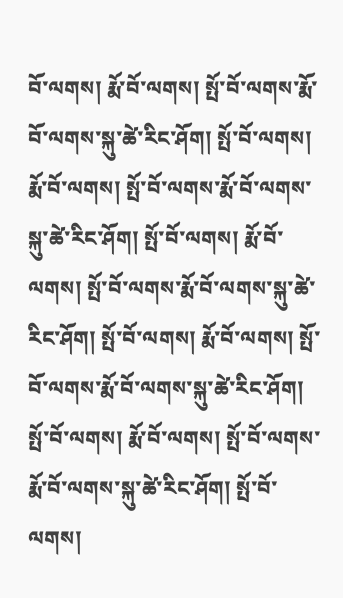བོ་ལགས། རྨོ་བོ་ལགས། སྤོ་བོ་ལགས་རྨོ་བོ་ལགས་སྐུ་ཚེ་རིང་ཤོག། སྤོ་བོ་ལགས། རྨོ་བོ་ལགས། སྤོ་བོ་ལགས་རྨོ་བོ་ལགས་སྐུ་ཚེ་རིང་ཤོག། སྤོ་བོ་ལགས། རྨོ་བོ་ལགས། སྤོ་བོ་ལགས་རྨོ་བོ་ལགས་སྐུ་ཚེ་རིང་ཤོག། སྤོ་བོ་ལགས། རྨོ་བོ་ལགས། སྤོ་བོ་ལགས་རྨོ་བོ་ལགས་སྐུ་ཚེ་རིང་ཤོག། སྤོ་བོ་ལགས། རྨོ་བོ་ལགས། སྤོ་བོ་ལགས་རྨོ་བོ་ལགས་སྐུ་ཚེ་རིང་ཤོག། སྤོ་བོ་ལགས།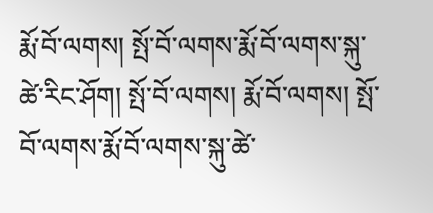རྨོ་བོ་ལགས། སྤོ་བོ་ལགས་རྨོ་བོ་ལགས་སྐུ་ཚེ་རིང་ཤོག། སྤོ་བོ་ལགས། རྨོ་བོ་ལགས། སྤོ་བོ་ལགས་རྨོ་བོ་ལགས་སྐུ་ཚེ་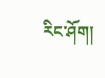རིང་ཤོག།